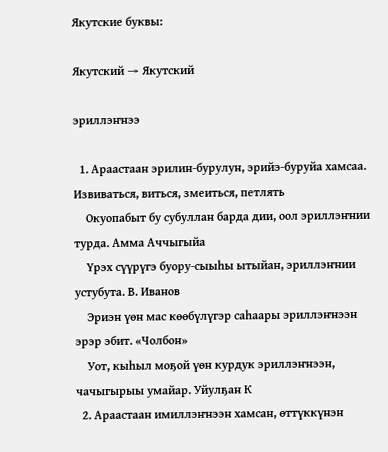Якутские буквы:

Якутский → Якутский

эриллэҥнээ

  1. Араастаан эрилин-бурулун, эрийэ-буруйа хамсаа. Извиваться, виться, змеиться, петлять
    Окуопабыт бу субуллан барда дии, оол эриллэҥнии турда. Амма Аччыгыйа
    Үрэх сүүрүгэ буору-сыыһы ытыйан, эриллэҥнии устубута. В. Иванов
    Эриэн үөн мас көөбүлүгэр саһаары эриллэҥнээн эрэр эбит. «Чолбон»
    Уот, кыһыл моҕой үөн курдук эриллэҥнээн, чачыгырыы умайар. Уйулҕан К
  2. Араастаан имиллэҥнээн хамсан, өттүккүнэн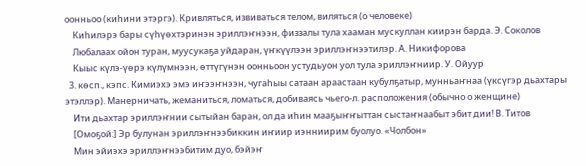оонньоо (киһини этэргэ). Кривляться, извиваться телом, виляться (о человеке)
    Киһилэрэ бары сүһүөхтэринэн эриллэҥнээн, физзалы тула хааман мускуллан киирэн барда. Э. Соколов
    Любалаах ойон туран, муусукаҕа уйдаран, үҥкүүлээн эриллэҥнээтилэр. А. Никифорова
    Кыыс күлэ-үөрэ күлүмнээн, өттүгүнэн оонньоон устудьуон уол тула эриллэҥниир. У. Ойуур
  3. көсп., кэпс. Кимиэхэ эмэ иҥээҥнээн, чугаһыы сатаан араастаан кубулҕатыр, мунньаҥнаа (үксүгэр дьахтары этэллэр). Манерничать, жеманиться, ломаться, добиваясь чьего-л. расположения (обычно о женщине)
    Ити дьахтар эриллэҥнии сытыйан баран, ол да иһин мааҕыҥҥыттан сыстаҥнаабыт эбит дии! В. Титов
    [Омоҕой:] Эр булунан эриллэҥнээбиккин иҥиир иэнниирим буолуо. «Чолбон»
    Мин эйиэхэ эриллэҥнээбитим дуо, бэйэҥ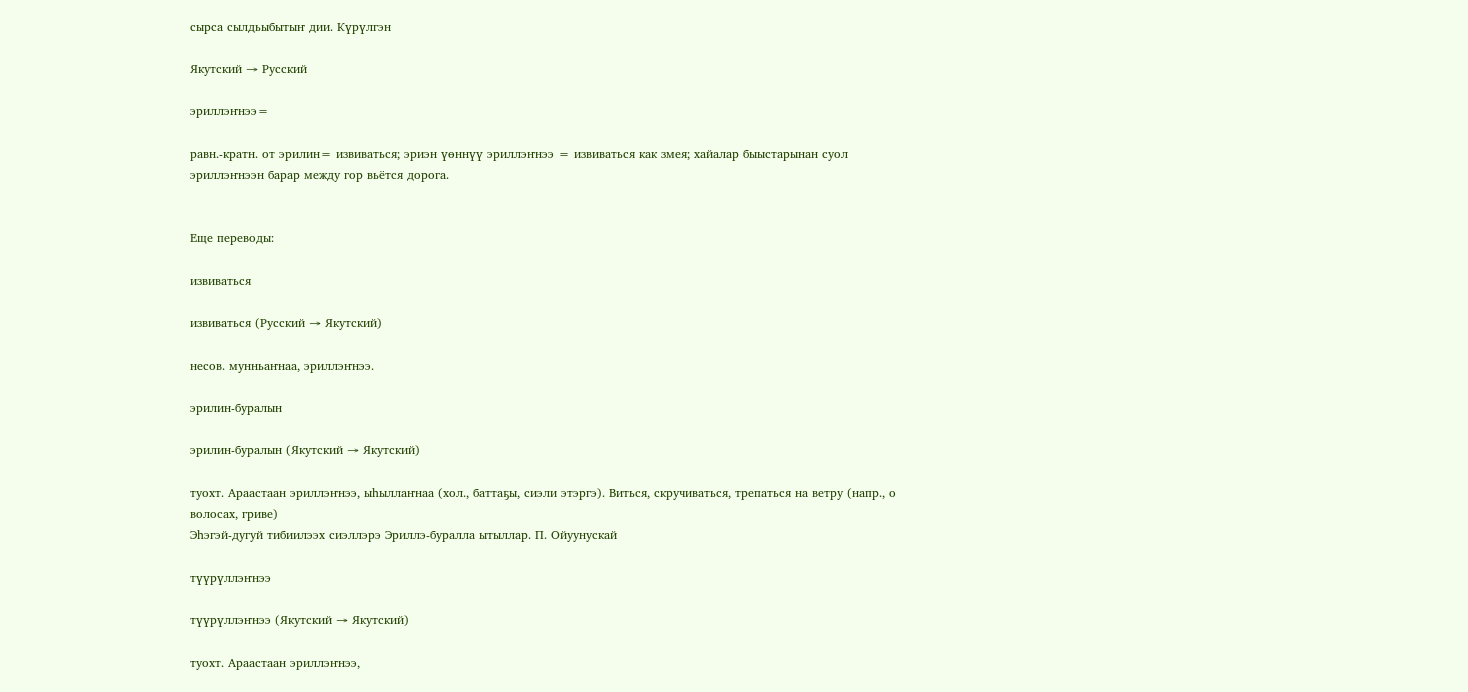сырса сылдьыбытыҥ дии. Күрүлгэн

Якутский → Русский

эриллэҥнээ=

равн.-кратн. от эрилин= извиваться; эриэн үөннүү эриллэҥнээ = извиваться как змея; хайалар быыстарынан суол эриллэҥнээн барар между гор вьётся дорога.


Еще переводы:

извиваться

извиваться (Русский → Якутский)

несов. мунньаҥнаа, эриллэҥнээ.

эрилин-буралын

эрилин-буралын (Якутский → Якутский)

туохт. Араастаан эриллэҥнээ, ыһыллаҥнаа (хол., баттаҕы, сиэли этэргэ). Виться, скручиваться, трепаться на ветру (напр., о волосах, гриве)
Эһэгэй-дугуй тибиилээх сиэллэрэ Эриллэ-буралла ытыллар. П. Ойуунускай

түүрүллэҥнээ

түүрүллэҥнээ (Якутский → Якутский)

туохт. Араастаан эриллэҥнээ,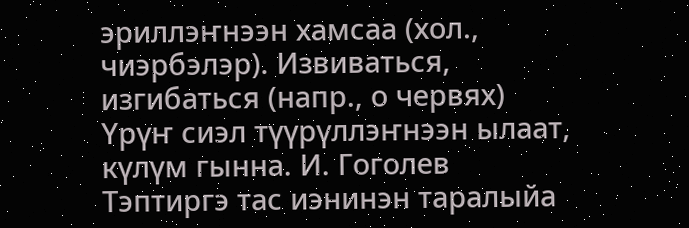эриллэҥнээн хамсаа (хол., чиэрбэлэр). Извиваться, изгибаться (напр., о червях)
Үрүҥ сиэл түүрүллэҥнээн ылаат, күлүм гынна. И. Гоголев
Тэптиргэ тас иэнинэн таралыйа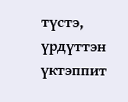түстэ, үрдүттэн үктэппит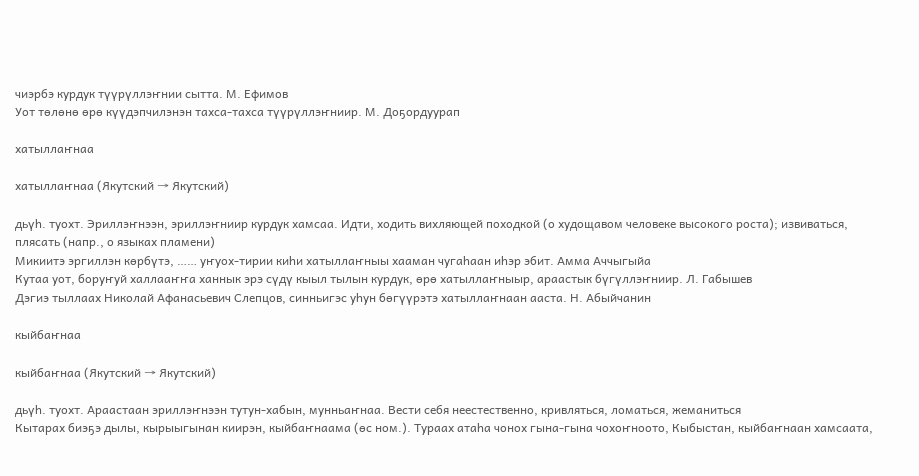чиэрбэ курдук түүрүллэҥнии сытта. М. Ефимов
Уот төлөнө өрө күүдэпчилэнэн тахса-тахса түүрүллэҥниир. М. Доҕордуурап

хатыллаҥнаа

хатыллаҥнаа (Якутский → Якутский)

дьүһ. туохт. Эриллэҥнээн, эриллэҥниир курдук хамсаа. Идти, ходить вихляющей походкой (о худощавом человеке высокого роста); извиваться, плясать (напр., о языках пламени)
Микиитэ эргиллэн көрбүтэ, …… уҥуох-тирии киһи хатыллаҥныы хааман чугаһаан иһэр эбит. Амма Аччыгыйа
Кутаа уот, боруҥуй халлааҥҥа ханнык эрэ сүдү кыыл тылын курдук, өрө хатыллаҥныыр, араастык бүгүллэҥниир. Л. Габышев
Дэгиэ тыллаах Николай Афанасьевич Слепцов, синньигэс уһун бөгүүрэтэ хатыллаҥнаан ааста. Н. Абыйчанин

кыйбаҥнаа

кыйбаҥнаа (Якутский → Якутский)

дьүһ. туохт. Араастаан эриллэҥнээн тутун-хабын, мунньаҥнаа. Вести себя неестественно, кривляться, ломаться, жеманиться
Кытарах биэҕэ дылы, кырыыгынан киирэн, кыйбаҥнаама (өс ном.). Тураах атаһа чонох гына-гына чохоҥноото, Кыбыстан, кыйбаҥнаан хамсаата,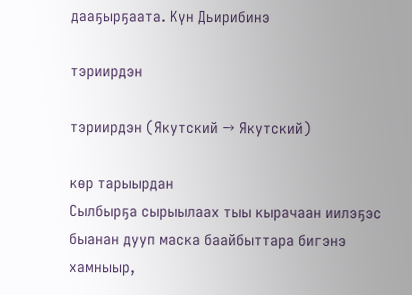дааҕырҕаата. Күн Дьирибинэ

тэриирдэн

тэриирдэн (Якутский → Якутский)

көр тарыырдан
Сылбырҕа сырыылаах тыы кырачаан иилэҕэс быанан дууп маска баайбыттара бигэнэ хамныыр,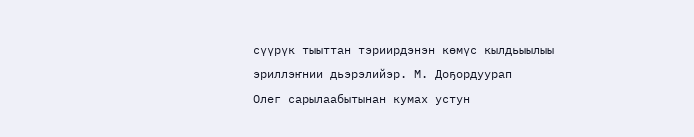сүүрүк тыыттан тэриирдэнэн көмүс кылдьыылыы эриллэҥнии дьэрэлийэр. М. Доҕордуурап
Олег сарылаабытынан кумах устун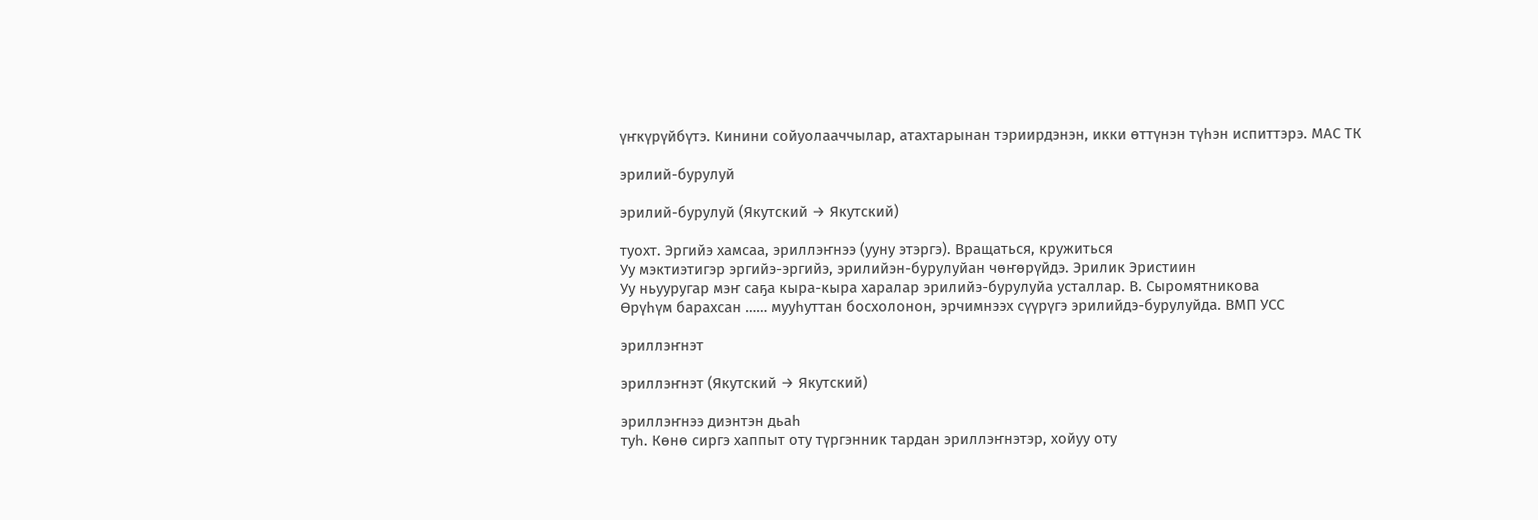үҥкүрүйбүтэ. Кинини сойуолааччылар, атахтарынан тэриирдэнэн, икки өттүнэн түһэн испиттэрэ. МАС ТК

эрилий-бурулуй

эрилий-бурулуй (Якутский → Якутский)

туохт. Эргийэ хамсаа, эриллэҥнээ (ууну этэргэ). Вращаться, кружиться
Уу мэктиэтигэр эргийэ-эргийэ, эрилийэн-бурулуйан чөҥөрүйдэ. Эрилик Эристиин
Уу ньууругар мэҥ саҕа кыра-кыра харалар эрилийэ-бурулуйа усталлар. В. Сыромятникова
Өрүһүм барахсан …… мууһуттан босхолонон, эрчимнээх сүүрүгэ эрилийдэ-бурулуйда. ВМП УСС

эриллэҥнэт

эриллэҥнэт (Якутский → Якутский)

эриллэҥнээ диэнтэн дьаһ
туһ. Көнө сиргэ хаппыт оту түргэнник тардан эриллэҥнэтэр, хойуу оту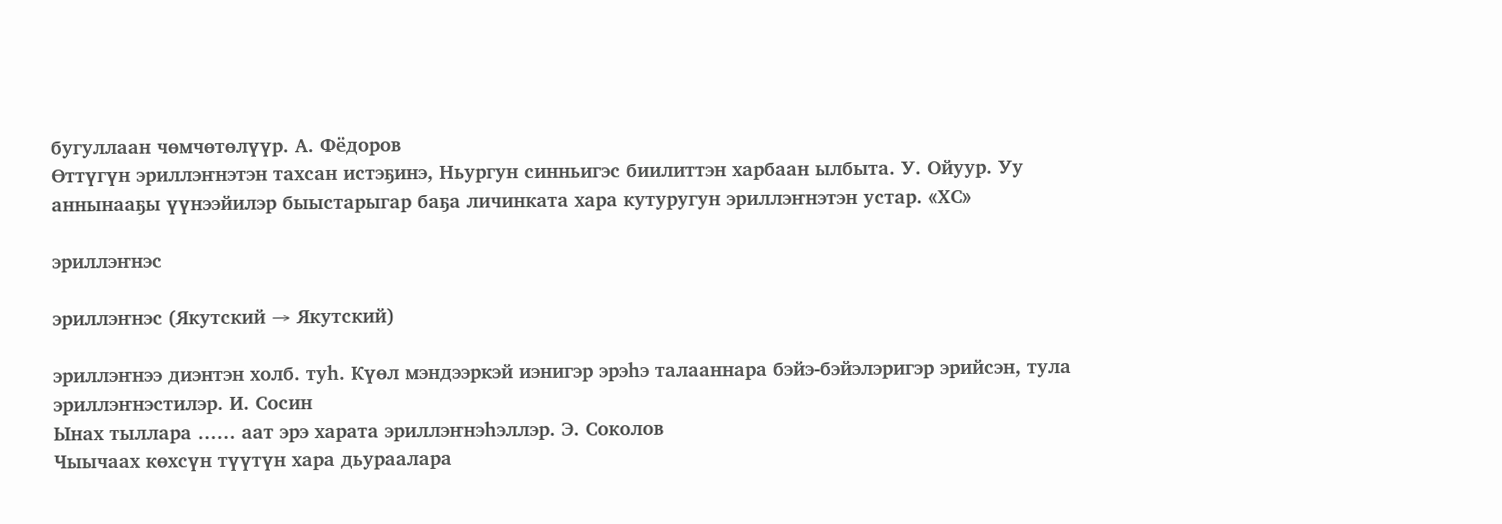бугуллаан чөмчөтөлүүр. А. Фёдоров
Өттүгүн эриллэҥнэтэн тахсан истэҕинэ, Ньургун синньигэс биилиттэн харбаан ылбыта. У. Ойуур. Уу аннынааҕы үүнээйилэр быыстарыгар баҕа личинката хара кутуругун эриллэҥнэтэн устар. «ХС»

эриллэҥнэс

эриллэҥнэс (Якутский → Якутский)

эриллэҥнээ диэнтэн холб. туһ. Күөл мэндээркэй иэнигэр эрэһэ талааннара бэйэ-бэйэлэригэр эрийсэн, тула эриллэҥнэстилэр. И. Сосин
Ынах тыллара …… аат эрэ харата эриллэҥнэһэллэр. Э. Соколов
Чыычаах көхсүн түүтүн хара дьураалара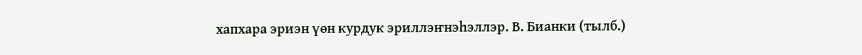хапхара эриэн үөн курдук эриллэҥнэһэллэр. В. Бианки (тылб.)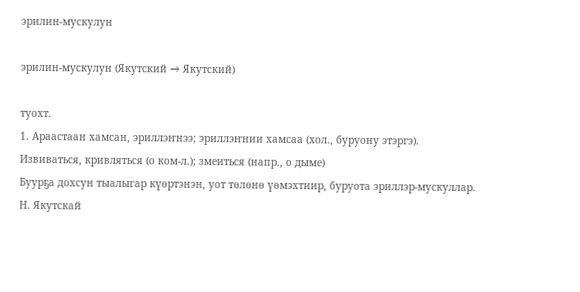эрилин-мускулун

эрилин-мускулун (Якутский → Якутский)

туохт.
1. Араастаан хамсан, эриллэҥнээ; эриллэҥнии хамсаа (хол., буруону этэргэ). Извиваться, кривляться (о ком-л.); змеиться (напр., о дыме)
Буурҕа дохсун тыалыгар күөртэнэн, уот төлөнө үөмэхтиир, буруота эриллэр-мускуллар. Н. Якутскай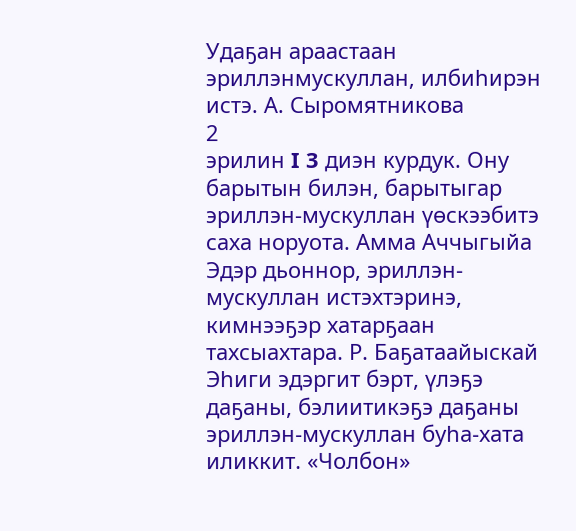Удаҕан араастаан эриллэнмускуллан, илбиһирэн истэ. А. Сыромятникова
2
эрилин I 3 диэн курдук. Ону барытын билэн, барытыгар эриллэн-мускуллан үөскээбитэ саха норуота. Амма Аччыгыйа
Эдэр дьоннор, эриллэн-мускуллан истэхтэринэ, кимнээҕэр хатарҕаан тахсыахтара. Р. Баҕатаайыскай
Эһиги эдэргит бэрт, үлэҕэ даҕаны, бэлиитикэҕэ даҕаны эриллэн-мускуллан буһа-хата иликкит. «Чолбон»